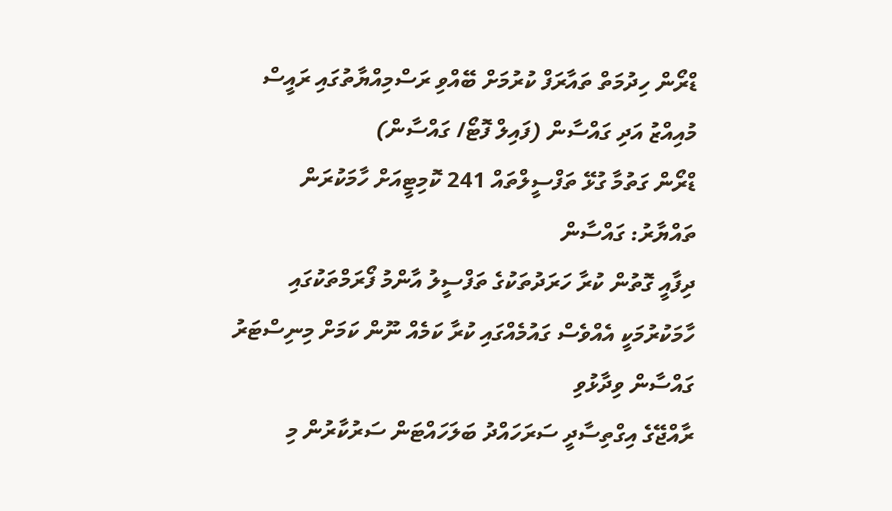ޑްރޯން ހިދުމަތް ތައާރަފް ކުރުމަށް ބޭއްވި ރަސްމިއްޔާތުގައި ރައީސް މުއިއްޒު އަދި ގައްސާން (ފައިލް ފޮޓޯ/ ގައްސާން)
ޑްރޯން ގަތުމާ ގުޅޭ ތަފްސީލްތައް 241 ކޮމިޓީއަށް ހާމަކުރަން ތައްޔާރު: ގައްސާން
ދިފާއީ ގޮތުން ކުރާ ހަރަދުތަކުގެ ތަފްސީލު އާންމު ފޯރަމްތަކުގައި ހާމަކުރުމަކީ އެއްވެސް ގައުމެއްގައި ކުރާ ކަމެއް ނޫން ކަމަށް މިނިސްޓަރު ގައްސާން ވިދާޅުވި
ރާއްޖޭގެ އިގްތިސާދީ ސަރަހައްދު ބަލަހައްޓަން ސަރުކާރުން މި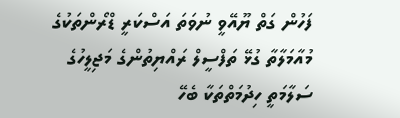ފަހުން ގަތް ޔޫއޭވީ ނުވަތަ އަސްކަރީ ޑްރޯންތަކުގެ މުއާމަލާތާ ގުޅޭ ތަފްސީލް ރައްޔިތުންގެ މަޖިލީހުގެ ސަލާމަތީ ހިދުމަތްތަކާ ބެހޭ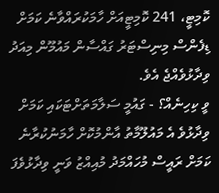ކޮމިޓީ، 241 ކޮމިޓީއަށް ހާމަކުރައްވާނެ ކަމަށް ޑިފެންސް މިނިސްޓަރު ގައްސާން މައުމޫން މިއަދު ވިދާޅުވެއްޖެ އެވެ.
ވީ ކިހިނެއް؟ - ގައުމީ ސަލާމަތަށްޓަކައި ކަމަށް ވިދާޅުވެ އެ މައުލޫމާތު އާންމުކޮށް ހާމަނުކުރާނެ ކަމަށް ރައީސް މުހައްމަދު މުއިއްޒު ވަނީ ވިދާޅުވެފަ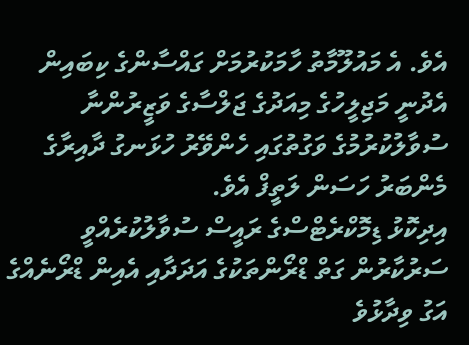އެވެ. އެ މައުލޫމާތު ހާމަކުރުމަށް ގައްސާންގެ ކިބައިން އެދުނީ މަޖިލީހުގެ މިއަދުގެ ޖަލްސާގެ ވަޒީރުންނާ ސުވާލުކުރުމުގެ ވަގުތުގައި ހެންވޭރު ހުޅަނގު ދާއިރާގެ މެންބަރު ހަސަން ލަތީފް އެވެ.
އިދިކޮޅު ޑިމޮކްރެޓްސްގެ ރައީސް ސުވާލުކުރެއްވީ ސަރުކާރުން ގަތް ޑްރޯންތަކުގެ އަދަދާއި އެއިން ޑްރޯނެއްގެ އަގު ވިދާޅުވެ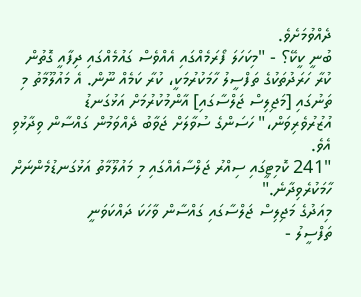ދެއްވުމަށެވެ.
ބުނީ ކީކޭ؟ - "މިކަހަލަ ފޯރަމެއްގައި އެއްވެސް ގައުމެއްގައި ދިފާއީ ގޮތުން ކުރާ ހަރަދުތަކުގެ ތަފްސީލު ހާމަކުރުމަކީ، ކުރާ ކަމެއް ނޫން. އެ މައުލޫމާތު މި ތަނުގައި [މަޖިލިސް ޖަލްސާގައި] އާންމުކުރުމަށް އަޅުގަނޑު އުޒުރުވެރިވަން،" ހަސަންގެ ސުވާލަށް ޖަވާބު ދެއްވަމުން ގައްސާން ވިދާޅުވި އެވެ.
"241 ކޮމިޓީގައި ސިއްރު ޖަލްސާއެއްގައި މި މައުލޫމާތު އަޅުގަނޑުމެންނަށް ހާމަކުރެވިދާނެ."
މިއަދުގެ މަޖިލިސް ޖަލްސާގައި ގައްސާން ވާހަކަ ދައްކަވަނީ
ތަފްސީލު -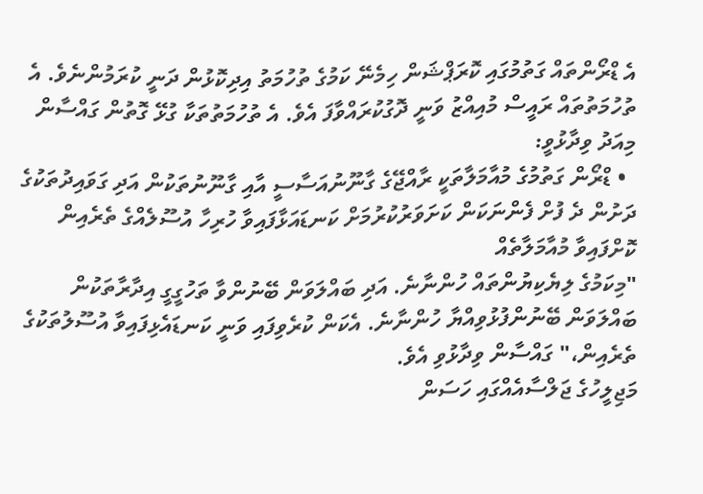އެ ޑްރޯންތައް ގަތުމުގައި ކޮރަޕްޝަން ހިމެނޭ ކަމުގެ ތުހުމަތު އިދިކޮޅުން ދަނީ ކުރަމުންނެވެ. އެ ތުހުމަތުތައް ރައީސް މުއިއްޒު ވަނީ ދޮގުކުރައްވާފަ އެވެ. އެ ތުހުމަތުތަކާ ގުޅޭ ގޮތުން ގައްސާން މިއަދު ވިދާޅުވީ:
  • ޑްރޯން ގަތުމުގެ މުއާމަލާތަކީ ރާއްޖޭގެ ގާނޫނުއަސާސީ އާއި ގާނޫނުތަކުން އަދި ގަވައިދުތަކުގެ ދަށުން ދެ ފުށް ފެންނަކަން ކަށަވަރުކުރުމަށް ކަނޑައަޅާފައިވާ ހުރިހާ އުސޫލެއްގެ ތެރެއިން ކޮށްފައިވާ މުއާމަލާތެއް
"މިކަމުގެ ލިޔެކިޔުންތައް ހުންނާނެ. އަދި ބައްލަވަން ބޭނުންވާ ތަހުގީގީ އިދާރާތަކުން ބައްލަވަން ބޭނުންފުޅުވިއްޔާ ހުންނާނެ. އެކަން ކުރެވިފައި ވަނީ ކަނޑައެޅިފައިވާ އުސޫލުތަކުގެ ތެރެއިން،" ގައްސާން ވިދާޅުވި އެވެ.
މަޖިލީހުގެ ޖަލްސާއެއްގައި ހަސަން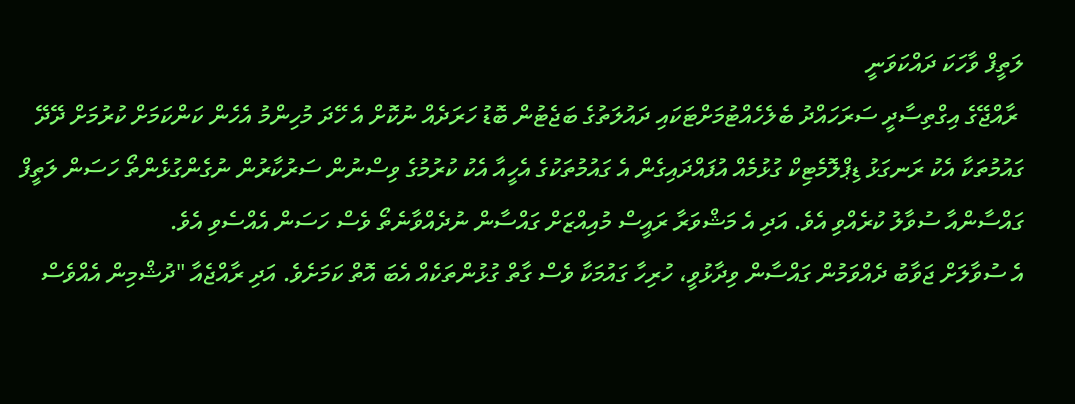ލަތީފް ވާހަކަ ދައްކަވަނީ
 ރާއްޖޭގެ އިގްތިސާދީ ސަރަހައްދު ބެލެހެއްޓުމަށްޓަކައި ދައުލަތުގެ ބަޖެޓުން ބޮޑު ހަރަދެއް ނުކޮށް އެ ހޭދަ މުހިންމު އެހެން ކަންކަމަށް ކުރުމަށް ދޭދޭ ގައުމުތަކާ އެކު ރަނގަޅު ޑިޕްލޮމެޓިކް ގުޅުމެއް އުފައްދައިގެން އެ ގައުމުތަކުގެ އެހީއާ އެކު ކުރުމުގެ ވިސްނުން ސަރުކާރުން ނުގެންގުޅެންތޯ ހަސަން ލަތީފް ގައްސާންއާ ސުވާލު ކުރެއްވި އެވެ. އަދި އެ މަޝްވަރާ ރައީސް މުއިއްޒަށް ގައްސާން ނުދެއްވާނެތޯ ވެސް ހަސަން އެއްސެވި އެވެ.
އެ ސުވާލަށް ޖަވާބު ދެއްވަމުން ގައްސާން ވިދާޅުވީ، ހުރިހާ ގައުމަކާ ވެސް ގާތް ގުޅުންތަކެއް އެބަ އޮތް ކަމަށެވެ. އަދި ރާއްޖެއާ "ދުޝްމިން އެއްވެސް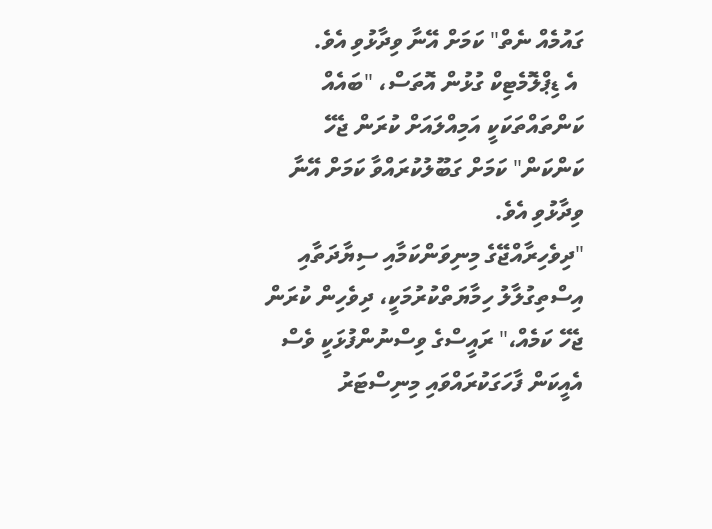ގައުމެއް ނެތް" ކަމަށް އޭނާ ވިދާޅުވި އެވެ.
 އެ ޑިޕްލޮމެޓިކް ގުޅުން އޮތަސް، "ބައެއް ކަންތައްތަކަކީ އަމިއްލައަށް ކުރަން ޖެހޭ ކަންކަން" ކަމަށް ގަބޫލުކުރައްވާ ކަމަށް އޭނާ ވިދާޅުވި އެވެ.
"ދިވެހިރާއްޖޭގެ މިނިވަންކަމާއި ސިޔާދަތާއި އިސްތިގުލާލު ހިމާޔަތްކުރުމަކީ، ދިވެހިން ކުރަން ޖެހޭ ކަމެއް،" ރައީސްގެ ވިސްނުންފުޅަކީ ވެސް އެއީކަން ފާހަގަކުރައްވައި މިނިސްޓަރު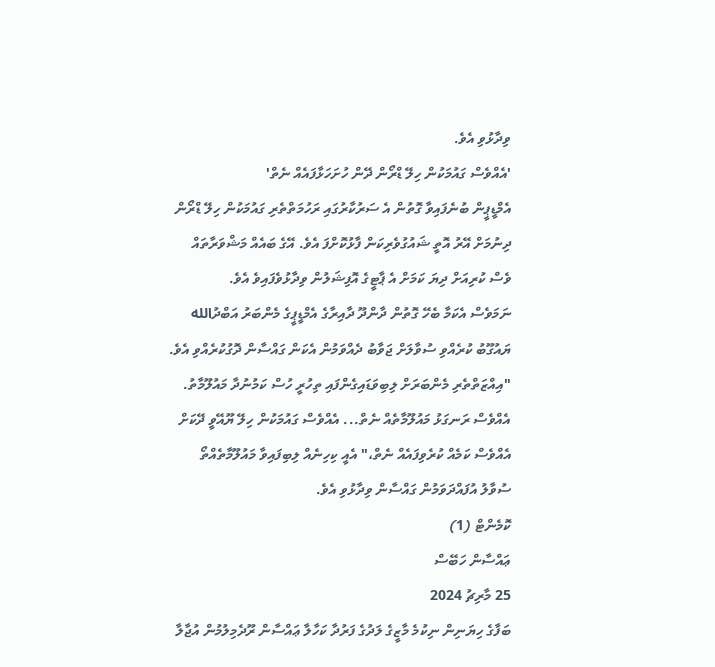ވިދާޅުވި އެވެ.
'އެއްވެސް ގައުމަކުން ހިލޭ ޑްރޯން ދޭން ހުށަހަޅާފައެއް ނެތް'
އެމްޑީޕީން ބުނެފައިވާ ގޮތުން އެ ސަރުކާރުގައި ރަހުމަތްތެރި ގައުމަކުން ހިލޭ ޑްރޯން ދިނުމަށް އޭރު އޮތީ ޝައުގުވެރިކަން ފާޅުކޮށްފަ އެވެ. އޭގެ ބައެއް މަޝްވަރާތައް ވެސް ކުރިއަށް ދިޔަ ކަމަށް އެ ޕާޓީގެ އޮފިޝަލުން ވިދާޅުވެފައިވެ އެވެ.
ނަމަވެސް އެކަމާ ބެހޭ ގޮތުން ދާންދޫ ދާއިރާގެ އެމްޑީޕީގެ މެންބަރު އަބްދުالله ޔައުގޫބު ކުރެއްވި ސުވާލަށް ޖަވާބު ދެއްވަމުން އެކަން ގައްސާން ދޮގުކުރެއްވި އެވެ.
"އިއްޒަތްތެރި މެންބަރަށް ލިބިވަޑައިގެންފައި ތިހުރީ ހުސް ކަމުނުދާ މައުލޫމާތު. އެއްވެސް ރަނގަޅު މައުލޫމާތެއް ނެތް... އެއްވެސް ގައުމަކުން ހިލޭ ޔޫއޭވީ ދޭކަށް އެއްވެސް ކަމެއް ކުރެވިފައެއް ނެތް،" އެއީ ކިހިނެއް ލިބިފައިވާ މައުލޫމާތެއްތޯ ސުވާލު އުފައްދަވަމުން ގައްސާން ވިދާޅުވި އެވެ.
ކޮމެންޓް (1)
ޢައްސާން ހަބޭސް
25 މާރިޗު 2024
ބަފާގެ ހިޔަނިން ނިކުމެ މާޒީގެ ލަދުގެ ފަރުދާ ކަހާލާ ޢައްސާން ރޫދެމިލުމުން އުޖާލާ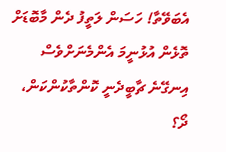އެބަވޭތާ! ހަސަން ލަތީފު ދެން މާބޮޑަށް ތޮޅެން އުޅުނީމަ އެންމެނަށްވެސް އިނގޭނެ ޗާބީދެނީ ކޮންތާކުންކަން، ދޯ؟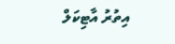އިތުރު އާޓިކަލް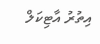އިތުރު އާޓިކަލް